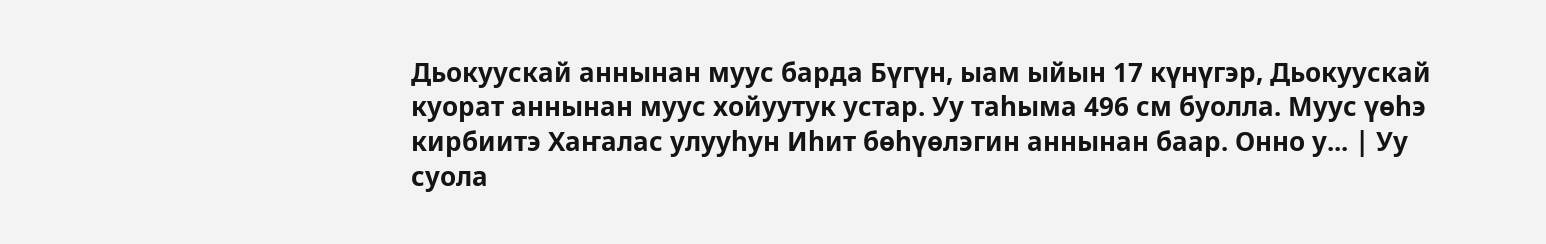Дьокуускай аннынан муус барда Бүгүн, ыам ыйын 17 күнүгэр, Дьокуускай куорат аннынан муус хойуутук устар. Уу таһыма 496 см буолла. Муус үөһэ кирбиитэ Хаҥалас улууһун Иһит бөһүөлэгин аннынан баар. Онно у... | Уу суола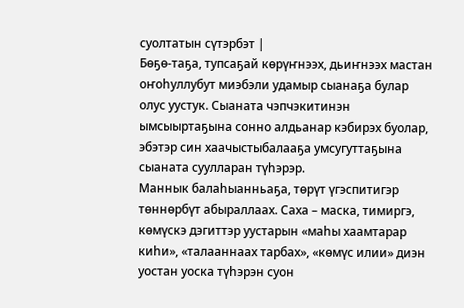суолтатын сүтэрбэт |
Бөҕө-таҕа, тупсаҕай көрүҥнээх, дьиҥнээх мастан оҥоһуллубут миэбэли удамыр сыанаҕа булар олус уустук. Сыаната чэпчэкитинэн ымсыыртаҕына сонно алдьанар кэбирэх буолар, эбэтэр син хаачыстыбалааҕа умсугуттаҕына сыаната суулларан түһэрэр.
Маннык балаһыанньаҕа, төрүт үгэспитигэр төннөрбүт абыраллаах. Саха – маска, тимиргэ, көмүскэ дэгиттэр уустарын «маһы хаамтарар киһи», «талааннаах тарбах», «көмүс илии» диэн уостан уоска түһэрэн суон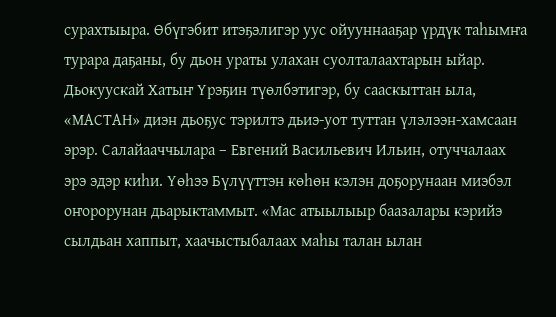сурахтыыра. Өбүгэбит итэҕэлигэр уус ойууннааҕар үрдүк таһымҥа турара даҕаны, бу дьон ураты улахан суолталаахтарын ыйар.
Дьокуускай Хатыҥ Үрэҕин түөлбэтигэр, бу сааскыттан ыла, «МАСТАН» диэн дьоҕус тэрилтэ дьиэ-уот туттан үлэлээн-хамсаан эрэр. Салайааччылара – Евгений Васильевич Ильин, отуччалаах эрэ эдэр киһи. Үөһээ Бүлүүттэн көһөн кэлэн доҕорунаан миэбэл оҥорорунан дьарыктаммыт. «Мас атыылыыр баазалары кэрийэ сылдьан хаппыт, хаачыстыбалаах маһы талан ылан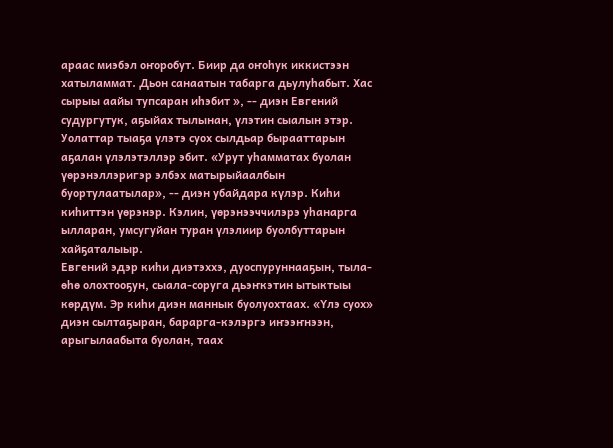араас миэбэл оҥоробут. Биир да оҥоһук иккистээн хатыламмат. Дьон санаатын табарга дьулуһабыт. Хас сырыы аайы тупсаран иһэбит », -- диэн Евгений судургутук, аҕыйах тылынан, үлэтин сыалын этэр.
Уолаттар тыаҕа үлэтэ суох сылдьар бырааттарын аҕалан үлэлэтэллэр эбит. «Урут уһамматах буолан үөрэнэллэригэр элбэх матырыйаалбын буортулаатылар», -- диэн убайдара күлэр. Киһи киһиттэн үөрэнэр. Кэлин, үөрэнээччилэрэ уһанарга ылларан, умсугуйан туран үлэлиир буолбуттарын хайҕаталыыр.
Евгений эдэр киһи диэтэххэ, дуоспуруннааҕын, тыла-өһө олохтооҕун, сыала-соруга дьэҥкэтин ытыктыы көрдүм. Эр киһи диэн маннык буолуохтаах. «Үлэ суох» диэн сылтаҕыран, барарга-кэлэргэ иҥээҥнээн, арыгылаабыта буолан, таах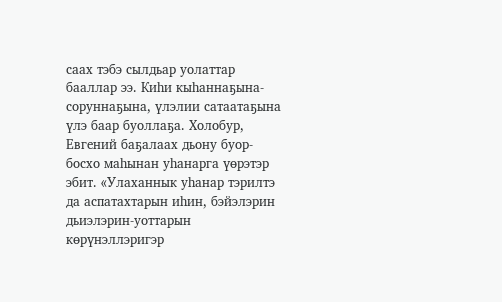саах тэбэ сылдьар уолаттар бааллар ээ. Киһи кыһаннаҕына-соруннаҕына, үлэлии сатаатаҕына үлэ баар буоллаҕа. Холобур, Евгений баҕалаах дьону буор-босхо маһынан уһанарга үөрэтэр эбит. «Улаханнык уһанар тэрилтэ да аспатахтарын иһин, бэйэлэрин дьиэлэрин-уоттарын көрүнэллэригэр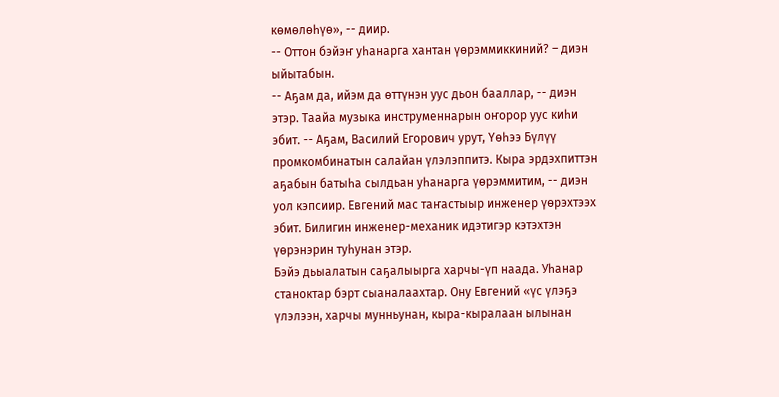көмөлөһүө», -- диир.
-- Оттон бэйэҥ уһанарга хантан үөрэммиккиний? – диэн ыйытабын.
-- Аҕам да, ийэм да өттүнэн уус дьон бааллар, -- диэн этэр. Таайа музыка инструменнарын оҥорор уус киһи эбит. -- Аҕам, Василий Егорович урут, Үөһээ Бүлүү промкомбинатын салайан үлэлэппитэ. Кыра эрдэхпиттэн аҕабын батыһа сылдьан уһанарга үөрэммитим, -- диэн уол кэпсиир. Евгений мас таҥастыыр инженер үөрэхтээх эбит. Билигин инженер-механик идэтигэр кэтэхтэн үөрэнэрин туһунан этэр.
Бэйэ дьыалатын саҕалыырга харчы-үп наада. Уһанар станоктар бэрт сыаналаахтар. Ону Евгений «үс үлэҕэ үлэлээн, харчы мунньунан, кыра-кыралаан ылынан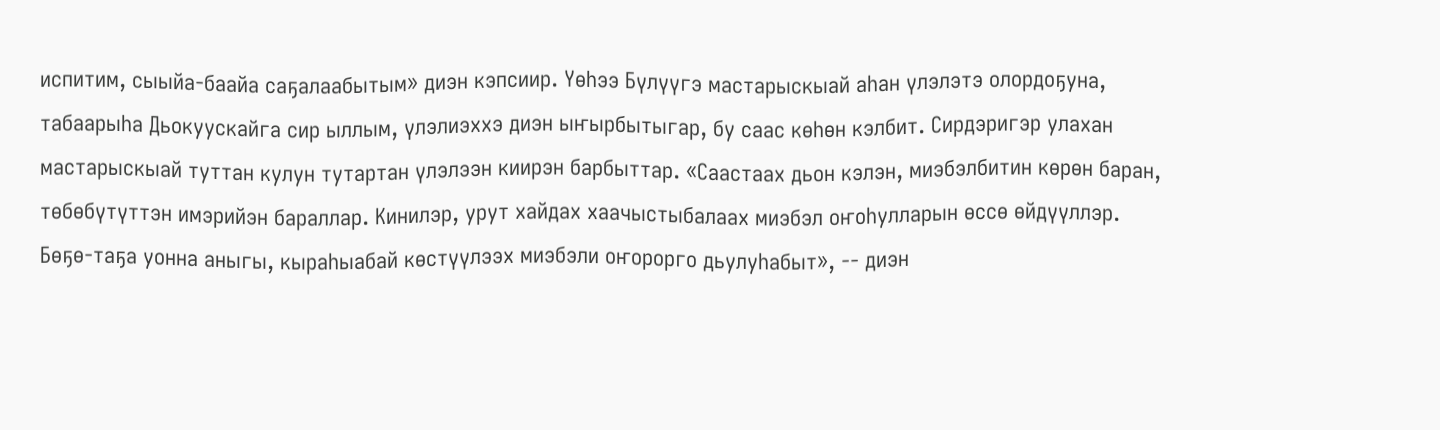испитим, сыыйа-баайа саҕалаабытым» диэн кэпсиир. Үөһээ Бүлүүгэ мастарыскыай аһан үлэлэтэ олордоҕуна, табаарыһа Дьокуускайга сир ыллым, үлэлиэххэ диэн ыҥырбытыгар, бу саас көһөн кэлбит. Сирдэригэр улахан мастарыскыай туттан кулун тутартан үлэлээн киирэн барбыттар. «Саастаах дьон кэлэн, миэбэлбитин көрөн баран, төбөбүтүттэн имэрийэн бараллар. Кинилэр, урут хайдах хаачыстыбалаах миэбэл оҥоһулларын өссө өйдүүллэр. Бөҕө-таҕа уонна аныгы, кыраһыабай көстүүлээх миэбэли оҥорорго дьулуһабыт», -- диэн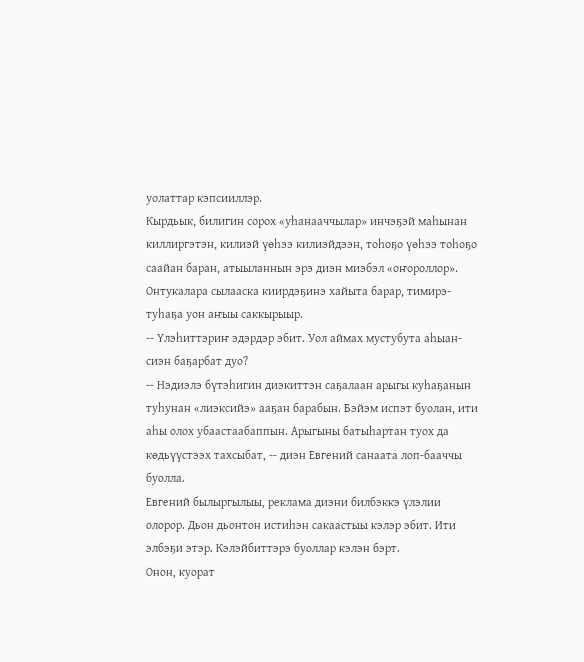уолаттар кэпсииллэр.
Кырдьык, билигин сорох «уһанааччылар» инчэҕэй маһынан киллиргэтэн, килиэй үөһээ килиэйдээн, тоһоҕо үөһээ тоһоҕо саайан баран, атыыланнын эрэ диэн миэбэл «оҥороллор». Онтукалара сылааска киирдэҕинэ хайыта барар, тимирэ-туһаҕа уон аҥыы саккырыыр.
-- Үлэһиттэриҥ эдэрдэр эбит. Уол аймах мустубута аһыан-сиэн баҕарбат дуо?
-- Нэдиэлэ бүтэһигин диэкиттэн саҕалаан арыгы куһаҕанын туһунан «лиэксийэ» ааҕан барабын. Бэйэм испэт буолан, ити аһы олох убаастаабаппын. Арыгыны батыһартан туох да көдьүүстээх тахсыбат, -- диэн Евгений санаата лоп-бааччы буолла.
Евгений былыргылыы, реклама диэни билбэккэ үлэлии олорор. Дьон дьонтон истиһэн сакаастыы кэлэр эбит. Ити элбэҕи этэр. Кэлэйбиттэрэ буоллар кэлэн бэрт.
Онон, куорат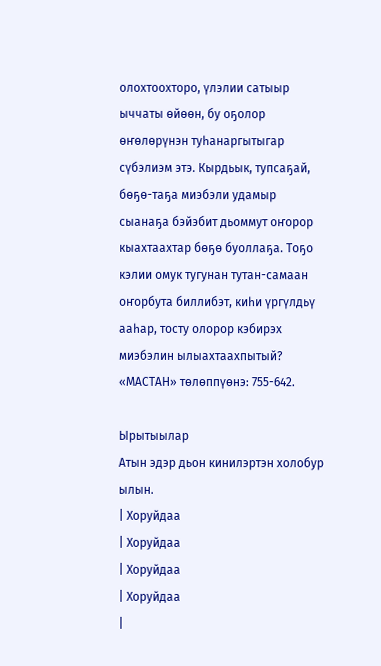олохтоохторо, үлэлии сатыыр ыччаты өйөөн, бу оҕолор өҥөлөрүнэн туһанаргытыгар сүбэлиэм этэ. Кырдьык, тупсаҕай, бөҕө-таҕа миэбэли удамыр сыанаҕа бэйэбит дьоммут оҥорор кыахтаахтар бөҕө буоллаҕа. Тоҕо кэлии омук тугунан тутан-самаан оҥорбута биллибэт, киһи үргүлдьү ааһар, тосту олорор кэбирэх миэбэлин ылыахтаахпытый?
«МАСТАН» төлөппүөнэ: 755-642.

Ырытыылар
Атын эдэр дьон кинилэртэн холобур ылын.
| Хоруйдаа
| Хоруйдаа
| Хоруйдаа
| Хоруйдаа
|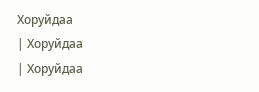Хоруйдаа
| Хоруйдаа
| Хоруйдаа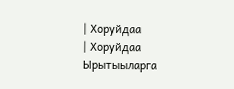| Хоруйдаа
| Хоруйдаа
Ырытыыларга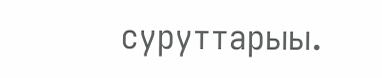суруттарыы.